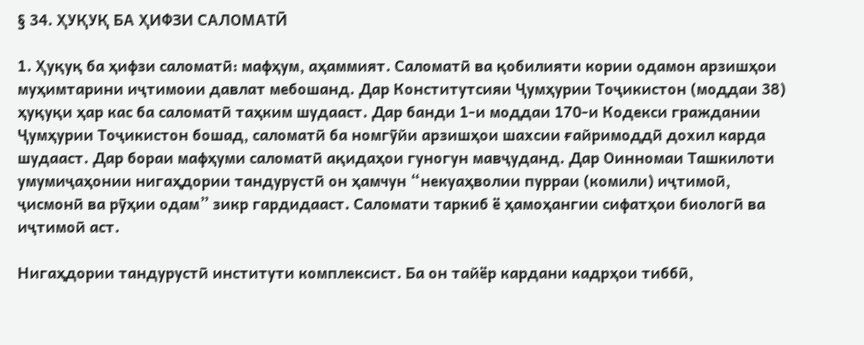§ 34. ҲУҚУҚ БА ҲИФЗИ САЛОМАТӢ

1. Ҳуқуқ ба ҳифзи саломатӣ: мафҳум, аҳаммият. Саломатӣ ва қобилияти кории одамон арзишҳои муҳимтарини иҷтимоии давлат мебошанд. Дар Конститутсияи Ҷумҳурии Тоҷикистон (моддаи 38) ҳуқуқи ҳар кас ба саломатӣ таҳким шудааст. Дар банди 1-и моддаи 170-и Кодекси граждании Ҷумҳурии Тоҷикистон бошад, саломатӣ ба номгӯйи арзишҳои шахсии ғайримоддӣ дохил карда шудааст. Дар бораи мафҳуми саломатӣ ақидаҳои гуногун мавҷуданд. Дар Оинномаи Ташкилоти умумиҷаҳонии нигаҳдории тандурустӣ он ҳамчун “некуаҳволии пурраи (комили) иҷтимоӣ, ҷисмонӣ ва рӯҳии одам” зикр гардидааст. Саломати таркиб ё ҳамоҳангии сифатҳои биологӣ ва иҷтимоӣ аст.

Нигаҳдории тандурустӣ институти комплексист. Ба он тайёр кардани кадрҳои тиббӣ,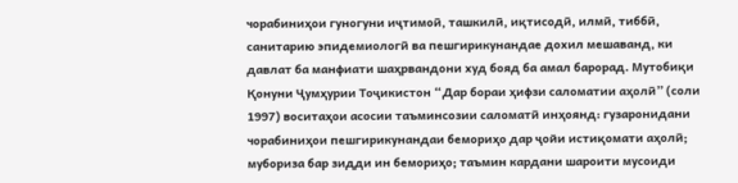чорабиниҳои гуногуни иҷтимоӣ, ташкилӣ, иқтисодӣ, илмӣ, тиббӣ, санитарию эпидемиологӣ ва пешгирикунандае дохил мешаванд, ки давлат ба манфиати шаҳрвандони худ бояд ба амал барорад. Мутобиқи Қонуни Ҷумҳурии Тоҷикистон “Дар бораи ҳифзи саломатии аҳолӣ” (соли 1997) воситаҳои асосии таъминсозии саломатӣ инҳоянд: гузаронидани чорабиниҳои пешгирикунандаи бемориҳо дар ҷойи истиқомати аҳолӣ; мубориза бар зидди ин бемориҳо; таъмин кардани шароити мусоиди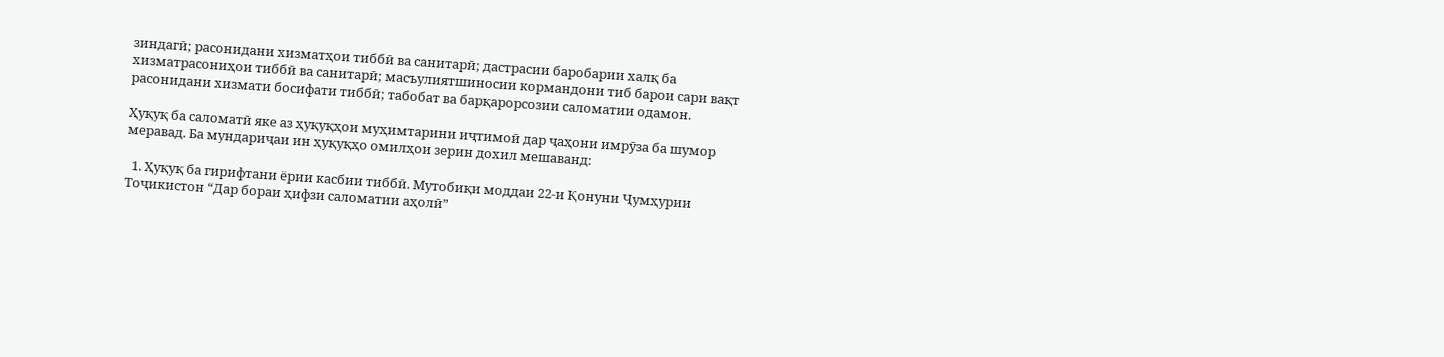зиндагӣ; расонидани хизматҳои тиббӣ ва санитарӣ; дастрасии баробарии халқ ба хизматрасониҳои тиббӣ ва санитарӣ; масъулиятшиносии кормандони тиб барои сари вақт расонидани хизмати босифати тиббӣ; табобат ва барқарорсозии саломатии одамон.

Ҳуқуқ ба саломатӣ яке аз ҳуқуқҳои муҳимтарини иҷтимоӣ дар ҷаҳони имрӯза ба шумор меравад. Ба мундариҷаи ин ҳуқуқҳо омилҳои зерин дохил мешаванд:

  1. Ҳуқуқ ба гирифтани ёрии касбии тиббӣ. Мутобиқи моддаи 22-и Қонуни Ҷумҳурии Тоҷикистон “Дар бораи ҳифзи саломатии аҳолӣ”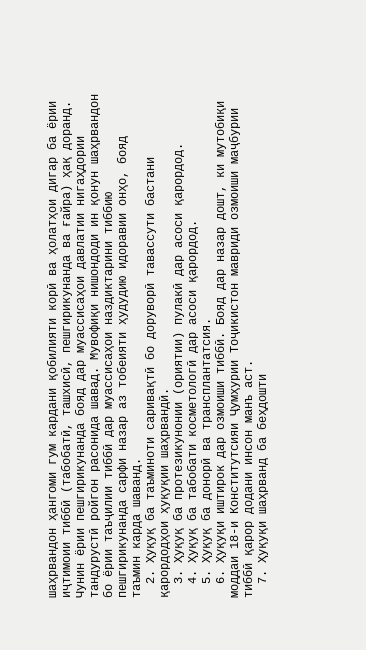шаҳрвандон ҳангоми гум кардани қобилияти корӣ ва ҳолатҳои дигар ба ёрии иҷтимоии тиббӣ (табобатӣ, ташхисӣ, пешгирикунанда ва ғайра) ҳақ доранд. Чунин ёрии пешгирикунанда бояд дар муассисаҳои давлатии нигаҳдории тандурустӣ ройгон расонида шавад. Мувофиқи нишондоди ин қонун шаҳрвандон бо ёрии таъҷилии тиббӣ дар муассисаҳои наздиктарини тиббию пешгирикунанда сарфи назар аз тобеияти ҳудудию идоравии онҳо, бояд таъмин карда шаванд.
  2. Ҳуқуқ ба таъминоти саривақтӣ бо доруворӣ тавассути бастани қарордодҳои ҳуқуқии шаҳрвандӣ.
  3. Ҳуқуқ ба протезикунонии (ориятии) пулакӣ дар асоси қарордод.
  4. Ҳуқуқ ба табобати косметологӣ дар асоси қарордод.
  5. Ҳуқуқ ба донорӣ ва трансплантатсия.
  6. Ҳуқуқи иштирок дар озмоиши тиббӣ. Бояд дар назар дошт, ки мутобиқи моддаи 18-и Конститутсияи Ҷумҳурии Тоҷикистон мавриди озмоиши маҷбурии тиббӣ қарор додани инсон манъ аст.
  7. Ҳуқуқи шаҳрванд ба беҳдошти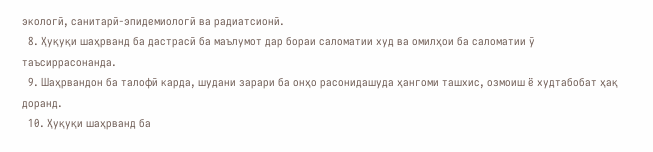экологӣ, санитарӣ-эпидемиологӣ ва радиатсионӣ.
  8. Ҳуқуқи шаҳрванд ба дастрасӣ ба маълумот дар бораи саломатии худ ва омилҳои ба саломатии ӯ таъсиррасонанда.
  9. Шаҳрвандон ба талофӣ карда, шудани зарари ба онҳо расонидашуда ҳангоми ташхис, озмоиш ё худтабобат ҳақ доранд.
  10. Ҳуқуқи шаҳрванд ба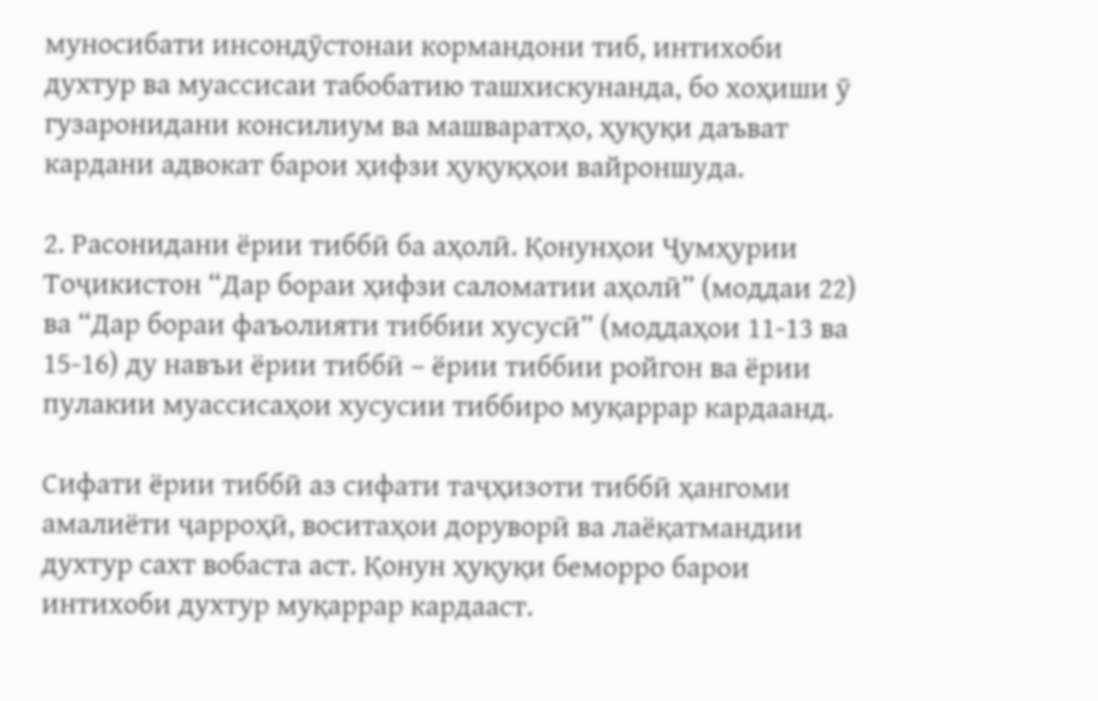муносибати инсондӯстонаи кормандони тиб, интихоби духтур ва муассисаи табобатию ташхискунанда, бо хоҳиши ӯ гузаронидани консилиум ва машваратҳо, ҳуқуқи даъват кардани адвокат барои ҳифзи ҳуқуқҳои вайроншуда.

2. Расонидани ёрии тиббӣ ба аҳолӣ. Қонунҳои Ҷумҳурии Тоҷикистон “Дар бораи ҳифзи саломатии аҳолӣ” (моддаи 22) ва “Дар бораи фаъолияти тиббии хусусӣ” (моддаҳои 11-13 ва 15-16) ду навъи ёрии тиббӣ – ёрии тиббии ройгон ва ёрии пулакии муассисаҳои хусусии тиббиро муқаррар кардаанд.

Сифати ёрии тиббӣ аз сифати таҷҳизоти тиббӣ ҳангоми амалиёти ҷарроҳӣ, воситаҳои доруворӣ ва лаёқатмандии духтур сахт вобаста аст. Қонун ҳуқуқи беморро барои интихоби духтур муқаррар кардааст.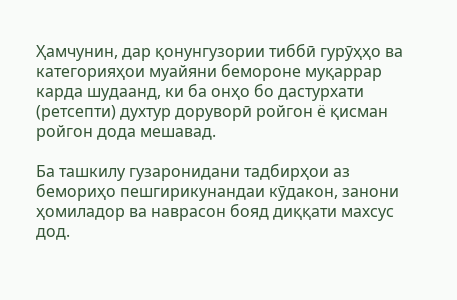Ҳамчунин, дар қонунгузории тиббӣ гурӯҳҳо ва категорияҳои муайяни бемороне муқаррар карда шудаанд, ки ба онҳо бо дастурхати (ретсепти) духтур доруворӣ ройгон ё қисман ройгон дода мешавад.

Ба ташкилу гузаронидани тадбирҳои аз бемориҳо пешгирикунандаи кӯдакон, занони ҳомиладор ва наврасон бояд диққати махсус дод.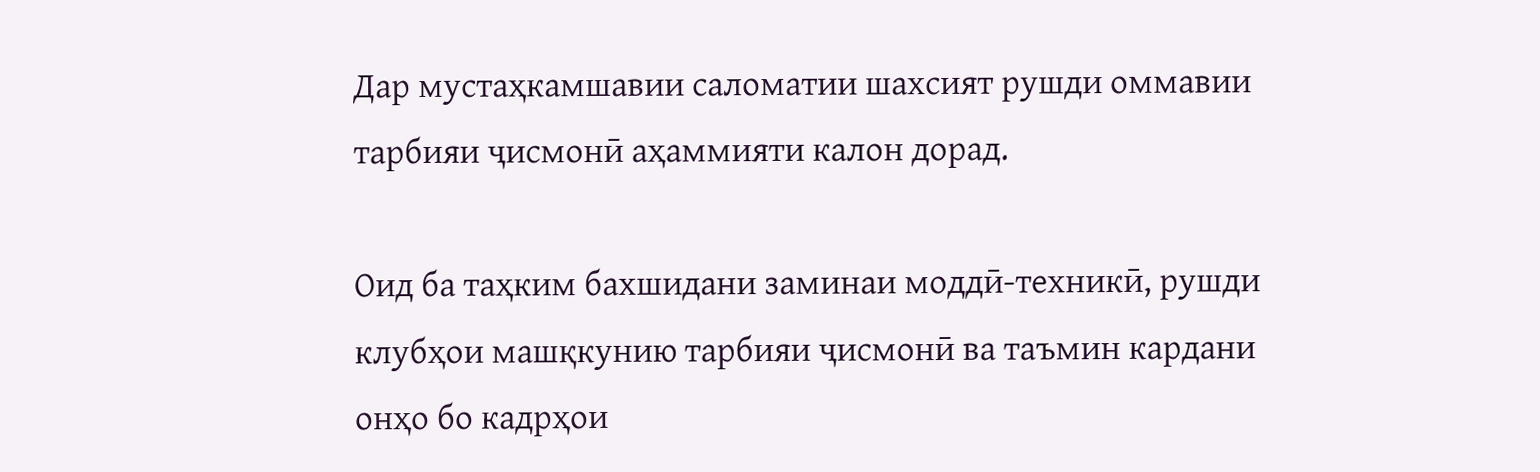Дар мустаҳкамшавии саломатии шахсият рушди оммавии тарбияи ҷисмонӣ аҳаммияти калон дорад.

Оид ба таҳким бахшидани заминаи моддӣ-техникӣ, рушди клубҳои машқкунию тарбияи ҷисмонӣ ва таъмин кардани онҳо бо кадрҳои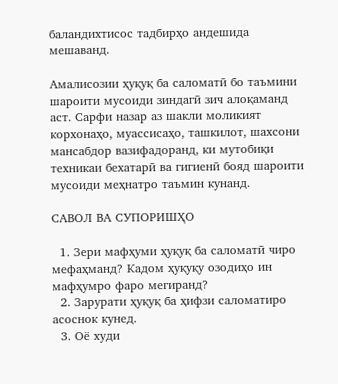баландихтисос тадбирҳо андешида мешаванд.

Амалисозии ҳуқуқ ба саломатӣ бо таъмини шароити мусоиди зиндагӣ зич алоқаманд аст. Сарфи назар аз шакли моликият корхонаҳо, муассисаҳо, ташкилот, шахсони мансабдор вазифадоранд, ки мутобиқи техникаи бехатарӣ ва гигиенӣ бояд шароити мусоиди меҳнатро таъмин кунанд.

САВОЛ ВА СУПОРИШҲО

  1. Зери мафҳуми ҳуқуқ ба саломатӣ чиро мефаҳманд? Кадом ҳуқуқу озодиҳо ин мафҳумро фаро мегиранд?
  2. Зарурати ҳуқуқ ба ҳифзи саломатиро асоснок кунед.
  3. Оё худи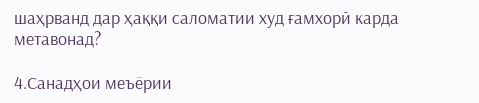шаҳрванд дар ҳаққи саломатии худ ғамхорӣ карда метавонад?

4.Санадҳои меъёрии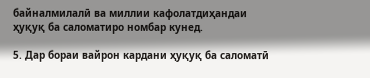байналмилалӣ ва миллии кафолатдиҳандаи ҳуқуқ ба саломатиро номбар кунед.

5. Дар бораи вайрон кардани ҳуқуқ ба саломатӣ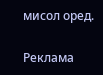мисол оред.

Реклама